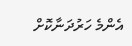އެންމެ ހަރުދަނާކޮށް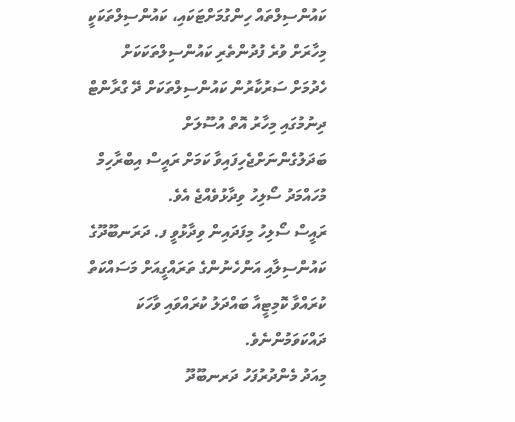ކައުންސިލްތައް ހިންގުމަށްޓަކައި، ކައުންސިލްތަކަކީ މިހާރަށް ވުރެ ފުދުންތެރި ކައުންސިލްތަކަކަށް ހެދުމަށް ސަރުކާރުން ކައުންސިލްތަކަށް ދޭ ގްރާންޓް ދިނުމުގައި މިހާރު އޮތް އުސޫލަށް ބަދަލުގެންނަށްޖެހިފައިވާ ކަމަށް ރައީސް އިބްރާހިމް މުހައްމަދު ސޯލިހު ވިދާޅުވެއްޖެ އެވެ.
ރައީސް ސޯލިހު މިފަދައިން ވިދާޅުވީ ފ. ދަރަނބޫދޫގެ ކައުންސިލާއި އަންހެނުންގެ ތަރައްގީއަށް މަސައްކަތް ކުރައްވާ ކޮމިޓީއާ ބައްދަލު ކުރައްވައި ވާހަކަ ދައްކަވަމުންނެވެ.
މިއަދު މެންދުރުފަހު ދަރނބޫދޫ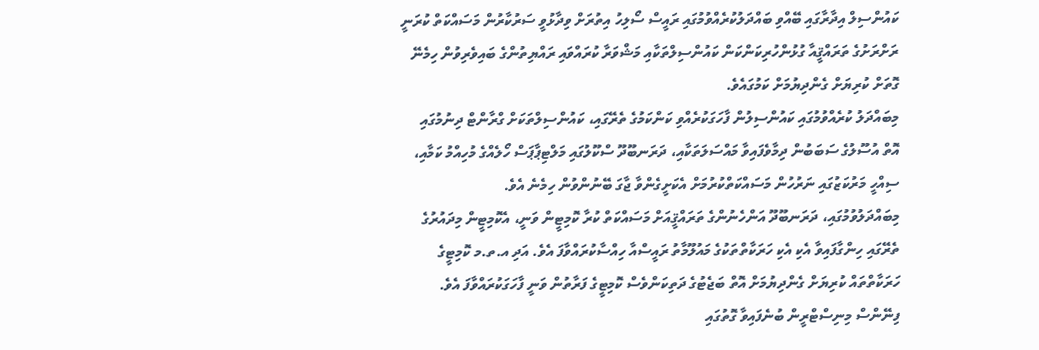ކައުންސިލް އިދާރާގައި ބޭއްވި ބައްދަލުކުރެއްވުމުގައި ރައީސް ސޯލިހު އިތުރަށް ވިދާޅުވީ ސަރުކާރުން މަސައްކަތް ކުރަނީ ރަށްރަށުގެ ތަރައްޤީއާ ގުޅުންހުރިކަންކަން ކައުންސިލްތަކާއި މަޝްވަރާ ކުރައްވައި ރައްޔިތުންގެ ބައިވެރިވުން ހިމެނޭ ގޮތަށް ކުރިޔަށް ގެންދިޔުމަށް ކަމުގައެވެ.
މިބައްދަލު ކުރެއްވުމުގައި ކައުންސިލުން ފާހަގަކުރެއްވި ކަންކަމުގެ ތެރޭގައި، ކައުންސިލްތަކަށް ގްރާންޓް ދިނުމުގައި އޮތް އުސޫލުގެ ސަބަބުން ދިމާވެފައިވާ މައްސަލަތަކާއި، ދަރަނބޫދޫ ސްކޫލުގައި މަލްޓިޕާޕަސް ހޯލެއްގެ މުހިއްމު ކަމާއި، ސިއްހީ މަރުކަޒުގައި ނަރުހުން މަސައްކަތްކުރުމަށް އެކަށީގެންވާ ޖާގަ ބޭނުންވުން ހިމެނެ އެވެ.
މިބައްދަލުވުމުގައި، ދަރަނބޫދޫ އަންހެނުންގެ ތަރައްޤީއަށް މަސައްކަތް ކުރާ ކޮމިޓީން ވަނީ، އެކޮމިޓީން މިދައުރުގެ ތެރޭގައި ހިންގާފައިވާ އެކި އެކި ހަރަކާތްތަކުގެ މައުލޫމާތު ރައީސްއާ ހިއްސާކުރައްވާފަ އެވެ. އަދި އ.ތ.މ ކޮމިޓީގެ ހަރަކާތްތައް ކުރިޔަށް ގެންދިޔުމަށް އޮތް ބަޖެޓުގެ ދަތިކަންވެސް ކޮމިޓީގެ ފަރާތުން ވަނީ ފާހަގަކުރައްވާފަ އެވެ.
ފިނޭންސް މިނިސްޓްރީން ބުނެފައިވާ ގޮތުގައި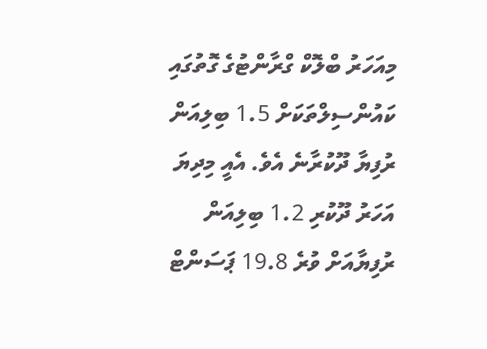މިއަހަރު ބްލޮކް ގްރާންޓުގެ ގޮތުގައި ކައުންސިލްތަކަށް 1.5 ބިލިއަން ރުފިޔާ ދޫކުރާނެ އެވެ. އެއީ މިދިޔަ އަހަރު ދޫކުރި 1.2 ބިލިއަން ރުފިޔާއަށް ވުރެ 19.8 ޕަސަންޓް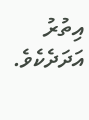އިތުރު އަދަދެކެވެ.